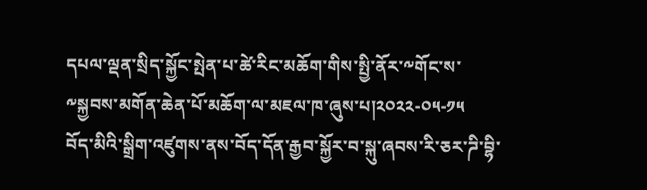དཔལ་ལྡན་སྲིད་སྐྱོང་སྤེན་པ་ཚེ་རིང་མཆོག་གིས་སྤྱི་ནོར་༸གོང་ས་༸སྐྱབས་མགོན་ཆེན་པོ་མཆོག་ལ་མཇལ་ཁ་ཞུས་པ།༢༠༢༢-༠༥-༡༥
བོད་མིའི་སྒྲིག་འཛུགས་ནས་བོད་དོན་རྒྱབ་སྐྱོར་བ་སྐུ་ཞབས་རི་ཅར་ཌི་བྷི་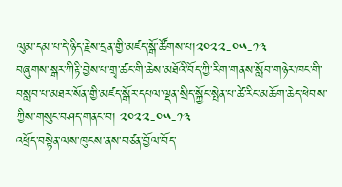ལུམ་དམ་པ་དེ་ཉིད་རྗེས་དྲན་གྱི་མཛད་སྒོ་ཚོགས་པ།༢༠༢༢-༠༥-༡༣
བཞུགས་སྒར་ཀིརྟི་བྱེས་པ་གྲྭ་ཚང་གི་ཆེས་མཐོའི་བོད་ཀྱི་རིག་གནས་སློབ་གཉེར་ཁང་གི་བསླབ་པ་མཐར་སོན་གྱི་མཛད་སྒོར་དཔལ་ལྡན་སྲིད་སྐྱོང་སྤེན་པ་ཚེ་རིང་མཆོག་ཆེད་ཕེབས་ཀྱིས་གསུང་བཤད་གནང་བ། ༢༠༢༢-༠༥-༡༣
འཕྲོད་བསྟེན་ལས་ཁུངས་ནས་བཙན་བྱོལ་བོད་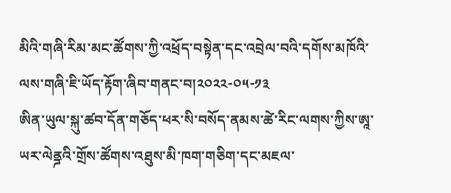མིའི་གཞི་རིམ་མང་ཚོགས་ཀྱི་འཕྲོད་བསྟེན་དང་འབྲེལ་བའི་དགོས་མཁོའི་ལས་གཞི་ཇི་ཡོད་རྟོག་ཞིབ་གནང་བ།༢༠༢༢-༠༥-༡༣
ཨིན་ཡུལ་སྐུ་ཚབ་དོན་གཅོད་ཕར་སི་བསོད་ནམས་ཚེ་རིང་ལགས་ཀྱིས་ཨཱ་ཡར་ལེནྜའི་གྲོས་ཚོགས་འཐུས་མི་ཁག་གཅིག་དང་མཇལ་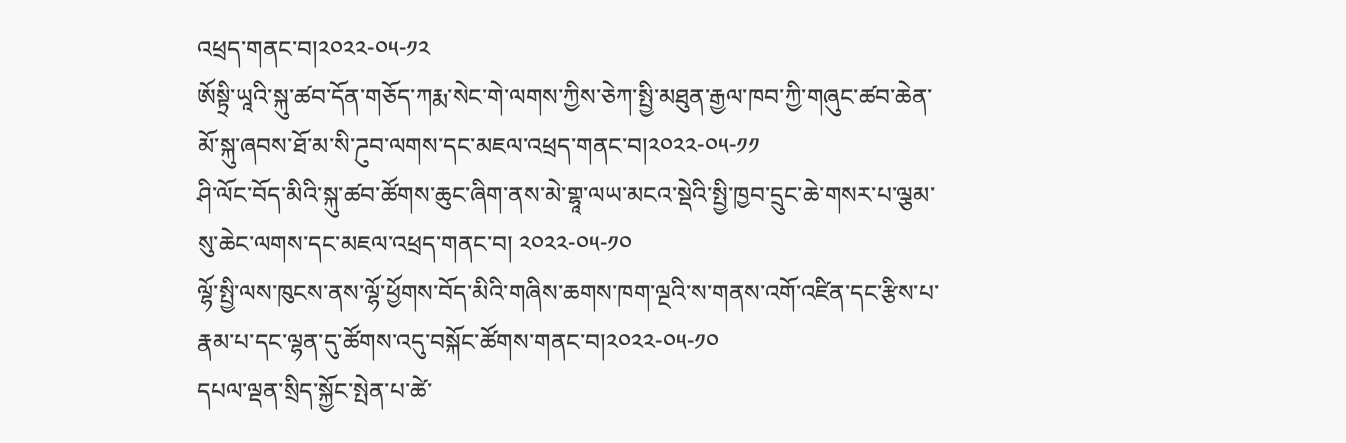འཕྲད་གནང་བ།༢༠༢༢-༠༥-༡༢
ཨོསྟྲི་ཡཱའི་སྐུ་ཚབ་དོན་གཅོད་ཀརྨ་སེང་གེ་ལགས་ཀྱིས་ཅེཀ་སྤྱི་མཐུན་རྒྱལ་ཁབ་ཀྱི་གཞུང་ཚབ་ཆེན་མོ་སྐུ་ཞབས་ཐོ་མ་སི་ཌུབ་ལགས་དང་མཇལ་འཕྲད་གནང་བ།༢༠༢༢-༠༥-༡༡
ཤི་ལོང་བོད་མིའི་སྐུ་ཚབ་ཚོགས་ཆུང་ཞིག་ནས་མེ་གྷཱ་ལཡ་མངའ་སྡེའི་སྤྱི་ཁྱབ་དྲུང་ཆེ་གསར་པ་ལྕམ་སུ་ཆེང་ལགས་དང་མཇལ་འཕྲད་གནང་བ། ༢༠༢༢-༠༥-༡༠
ལྷོ་སྤྱི་ལས་ཁུངས་ནས་ལྷོ་ཕྱོགས་བོད་མིའི་གཞིས་ཆགས་ཁག་ལྔའི་ས་གནས་འགོ་འཛིན་དང་རྩིས་པ་རྣམ་པ་དང་ལྷན་དུ་ཚོགས་འདུ་བསྐོང་ཚོགས་གནང་བ།༢༠༢༢-༠༥-༡༠
དཔལ་ལྡན་སྲིད་སྐྱོང་སྤེན་པ་ཚེ་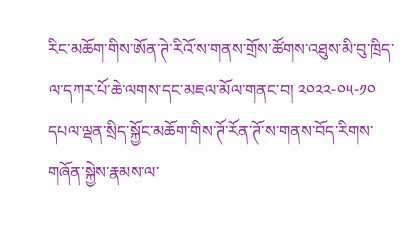རིང་མཆོག་གིས་ཨོན་ཊེ་རིའོ་ས་གནས་གྲོས་ཚོགས་འཐུས་མི་བུ་ཁྲིད་ལ་དཀར་པོ་ཆེ་ལགས་དང་མཇལ་མོལ་གནང་བ། ༢༠༢༢-༠༥-༡༠
དཔལ་ལྡན་སྲིད་སྐྱོང་མཆོག་གིས་ཊོ་རོན་ཊོ་ས་གནས་བོད་རིགས་གཞོན་སྐྱེས་རྣམས་ལ་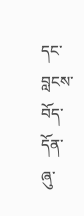དང་བླངས་བོད་དོན་ཞུ་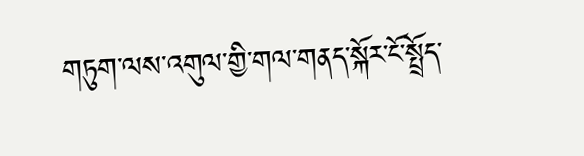གཏུག་ལས་འགུལ་གྱི་གལ་གནད་སྐོར་ངོ་སྤྲོད་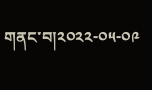གནང་བ།༢༠༢༢-༠༥-༠༩